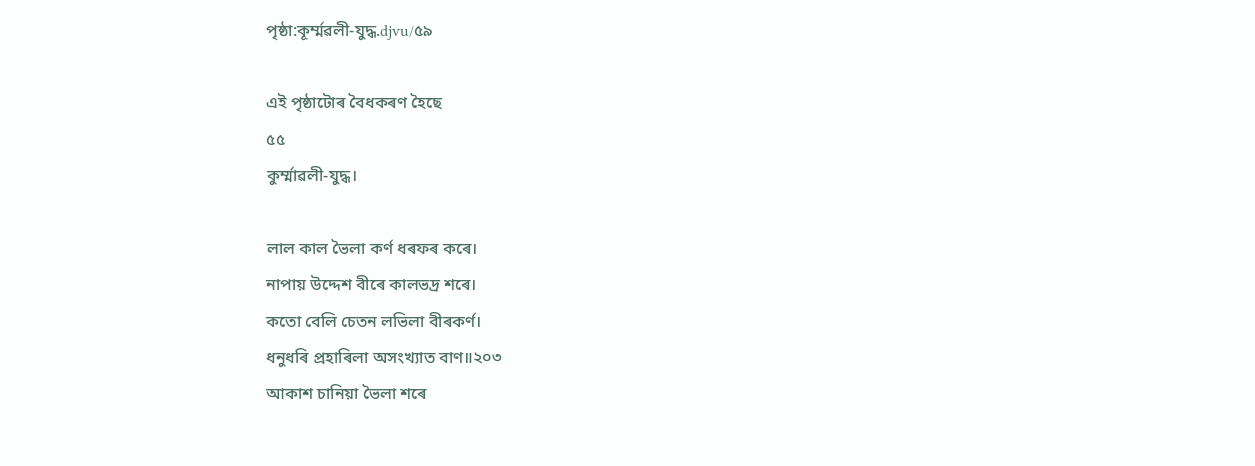পৃষ্ঠা:কূৰ্ম্মৱলী-যুদ্ধ.djvu/৫৯

এই পৃষ্ঠাটোৰ বৈধকৰণ হৈছে
৫৫
কুৰ্ম্মাৱলী-যুদ্ধ।

লাল কাল ভৈলা কৰ্ণ ধৰফৰ কৰে।
নাপায় উদ্দেশ বীৰে কালভদ্ৰ শৰে।
কতো বেলি চেতন লভিলা বীৰকৰ্ণ।
ধনুধৰি প্ৰহাৰিলা অসংখ্যাত বাণ॥২০৩
আকাশ চানিয়া ভৈলা শৰে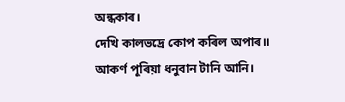অন্ধকাৰ।
দেখি কালভদ্ৰে কোপ কৰিল অপাৰ॥
আকৰ্ণ পূৰিয়া ধনুবান টানি আনি।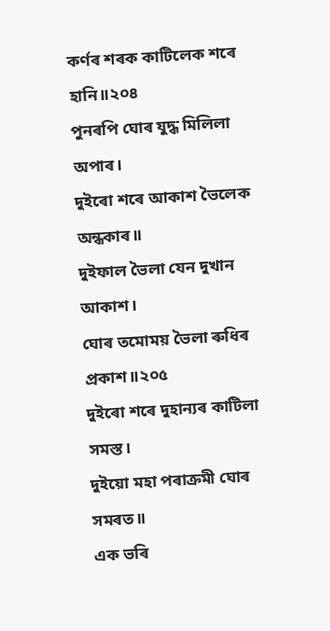কৰ্ণৰ শৰক কাটিলেক শৰে হানি॥২০৪
পুনৰপি ঘোৰ যুদ্ধ মিলিলা অপাৰ।
দুইৰো শৰে আকাশ ভৈলেক অন্ধকাৰ॥
দুইফাল ভৈলা যেন দুখান আকাশ।
ঘোৰ তমোময় ভৈলা ৰুধিৰ প্ৰকাশ॥২০৫
দুইৰো শৰে দুহান্যৰ কাটিলা সমস্ত।
দুইয়ো মহা পৰাক্ৰমী ঘোৰ সমৰত॥
এক ভৰি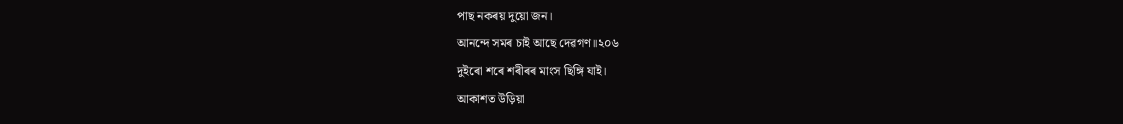পাছ নকৰয় দুয়ো জন।
আনন্দে সমৰ চাই আছে দেৱগণ॥২০৬
দুইৰো শৰে শৰীৰৰ মাংস ছিঙ্গি যাই।
আকাশত উড়িয়া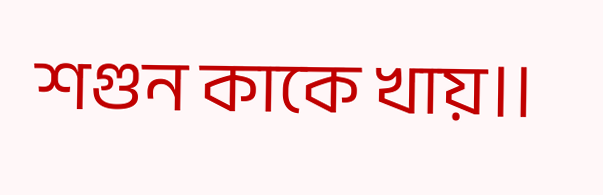শগুন কাকে খায়॥